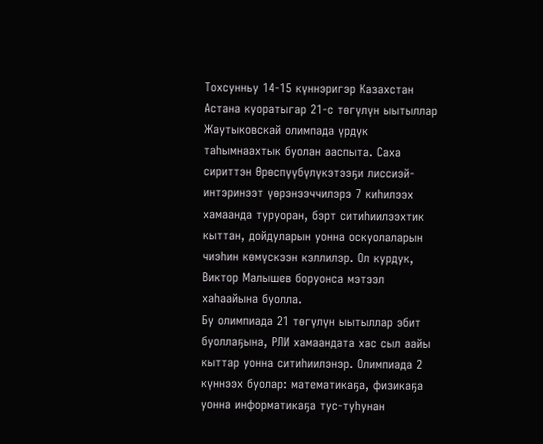Тохсунньу 14-15 күннэригэр Казахстан Астана куоратыгар 21-с төгүлүн ыытыллар Жаутыковскай олимпада үрдүк таһымнаахтык буолан ааспыта. Саха сириттэн Өрөспүүбүлүкэтээҕи лиссиэй-интэринээт үөрэнээччилэрэ 7 киһилээх хамаанда туруоран, бэрт ситиһиилээхтик кыттан, дойдуларын уонна оскуолаларын чиэһин көмүскээн кэллилэр. Ол курдук, Виктор Малышев боруонса мэтээл хаһаайына буолла.
Бу олимпиада 21 төгүлүн ыытыллар эбит буоллаҕына, РЛИ хамаандата хас сыл аайы кыттар уонна ситиһиилэнэр. Олимпиада 2 күннээх буолар: математикаҕа, физикаҕа уонна информатикаҕа тус-туһунан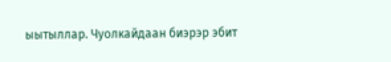ыытыллар. Чуолкайдаан биэрэр эбит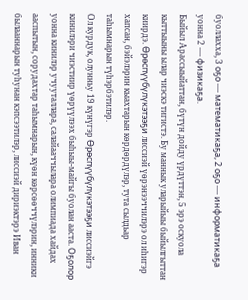буоллахха, 3 оҕо — математикаҕа, 2 оҕо — информатикаҕа уонна 2 — физикаҕа.
Быйыл Арассыыйаттан, бүтүн дойду үрдүттэн, 5 эрэ оскуола кыттыыны ылар чиэскэ тигистэ. Бу маннык уларыйыы быйылгыттан киирдэ. Өрөспүүбүлүкэтээҕи лиссиэй үөрэнээччилэрэ ол иһигэр хапсан, бэйэлэрин кыахтарын көрдөрдүлэр, тута сылдьар таһымнарын түһэрбэтилэр.
Ол курдук, олунньу 19 күнүгэр Өрөспүүбүлүкэтээҕи лиссиэйгэ кинилэри чиэстиир үөрүүлээх быһыы-майгы буолан ааста. Оҕолор уонна кинилэр учууталлара, салайааччылара олимпиада хайдах ааспытын, сорудахтар таһымнарын, күөн көрсөөччүлэрин, инники былааннарын туһунан кэпсээтилэр, лиссиэй дириэктэрэ Иван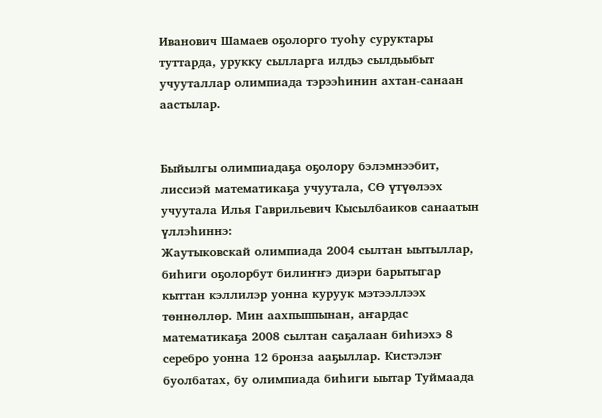Иванович Шамаев оҕолорго туоһу суруктары туттарда, урукку сылларга илдьэ сылдьыбыт учууталлар олимпиада тэрээһинин ахтан-санаан аастылар.


Быйылгы олимпиадаҕа оҕолору бэлэмнээбит, лиссиэй математикаҕа учуутала, СӨ үтүөлээх учуутала Илья Гаврильевич Кысылбаиков санаатын үллэһиннэ:
Жаутыковскай олимпиада 2004 сылтан ыытыллар, биһиги оҕолорбут билиҥҥэ диэри барытыгар кыттан кэллилэр уонна куруук мэтээллээх төннөллөр. Мин аахпыппынан, аҥардас математикаҕа 2008 сылтан саҕалаан биһиэхэ 8 серебро уонна 12 бронза ааҕыллар. Кистэлэҥ буолбатах, бу олимпиада биһиги ыытар Туймаада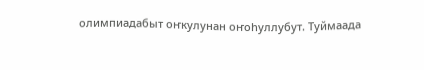олимпиадабыт оҥкулунан оҥоһуллубут. Туймаада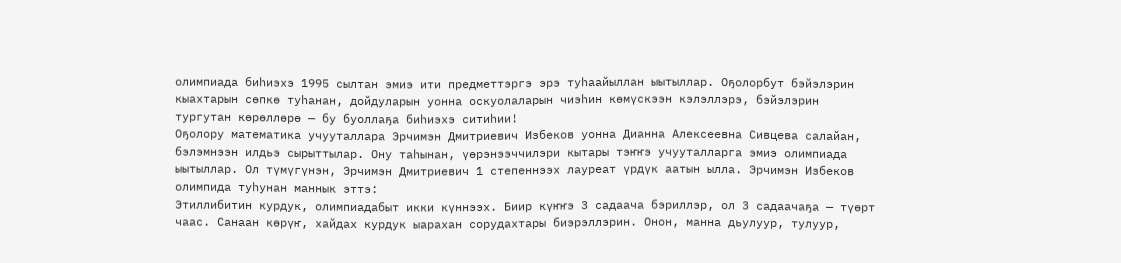олимпиада биһиэхэ 1995 сылтан эмиэ ити предметтэргэ эрэ туһаайыллан ыытыллар. Оҕолорбут бэйэлэрин кыахтарын сөпкө туһанан, дойдуларын уонна оскуолаларын чиэһин көмүскээн кэлэллэрэ, бэйэлэрин тургутан көрөллөрө — бу буоллаҕа биһиэхэ ситиһии!
Оҕолору математика учууталлара Эрчимэн Дмитриевич Избеков уонна Дианна Алексеевна Сивцева салайан, бэлэмнээн илдьэ сырыттылар. Ону таһынан, үөрэнээччилэри кытары тэҥҥэ учууталларга эмиэ олимпиада ыытыллар. Ол түмүгүнэн, Эрчимэн Дмитриевич 1 степеннээх лауреат үрдүк аатын ылла. Эрчимэн Избеков олимпида туһунан маннык эттэ:
Этиллибитин курдук, олимпиадабыт икки күннээх. Биир күҥҥэ 3 садаача бэриллэр, ол 3 садаачаҕа — түөрт чаас. Санаан көрүҥ, хайдах курдук ыарахан сорудахтары биэрэллэрин. Онон, манна дьулуур, тулуур,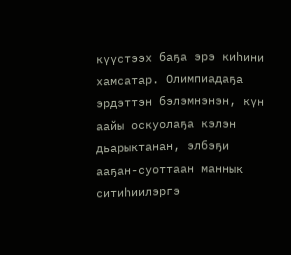күүстээх баҕа эрэ киһини хамсатар. Олимпиадаҕа эрдэттэн бэлэмнэнэн, күн аайы оскуолаҕа кэлэн дьарыктанан, элбэҕи ааҕан-суоттаан маннык ситиһиилэргэ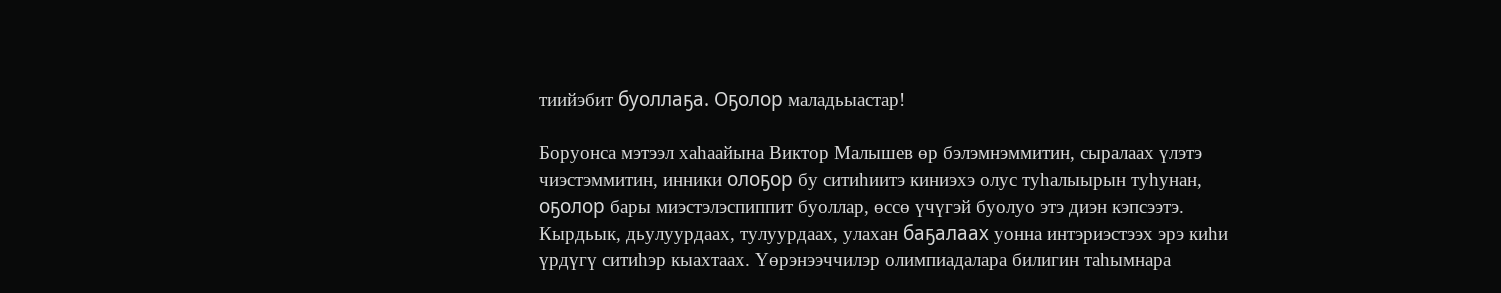тиийэбит буоллаҕа. Оҕолор маладьыастар!

Боруонса мэтээл хаһаайына Виктор Малышев өр бэлэмнэммитин, сыралаах үлэтэ чиэстэммитин, инники олоҕор бу ситиһиитэ киниэхэ олус туһалыырын туһунан, оҕолор бары миэстэлэспиппит буоллар, өссө үчүгэй буолуо этэ диэн кэпсээтэ.
Кырдьык, дьулуурдаах, тулуурдаах, улахан баҕалаах уонна интэриэстээх эрэ киһи үрдүгү ситиһэр кыахтаах. Үөрэнээччилэр олимпиадалара билигин таһымнара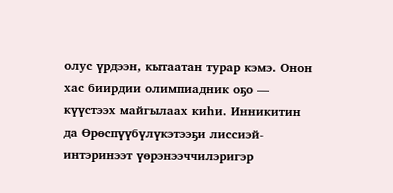олус үрдээн, кытаатан турар кэмэ. Онон хас биирдии олимпиадник оҕо — күүстээх майгылаах киһи. Инникитин да Өрөспүүбүлүкэтээҕи лиссиэй-интэринээт үөрэнээччилэригэр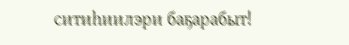ситиһиилэри баҕарабыт!